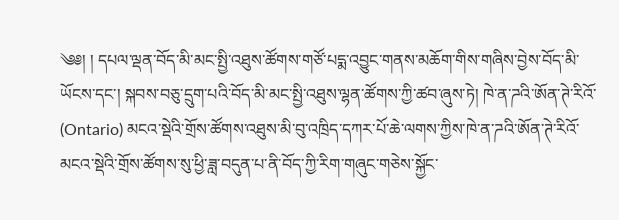༄༅། ། དཔལ་ལྡན་བོད་མི་མང་སྤྱི་འཐུས་ཚོགས་གཙོ་པདྨ་འབྱུང་གནས་མཆོག་གིས་གཞིས་བྱེས་བོད་མི་ཡོངས་དང་། སྐབས་བཅུ་དྲུག་པའི་བོད་མི་མང་སྤྱི་འཐུས་ལྷན་ཚོགས་ཀྱི་ཚབ་ཞུས་ཏེ། ཁེ་ན་ཌའི་ཨོན་ཊེ་རིའོ་ (Ontario) མངའ་སྡེའི་གྲོས་ཚོགས་འཐུས་མི་བུ་འཁྲིད་དཀར་པོ་ཆེ་ལགས་ཀྱིས་ཁེ་ན་ཌའི་ཨོན་ཊེ་རིའོ་མངའ་སྡེའི་གྲོས་ཚོགས་སུ་ཕྱི་ཟླ་བདུན་པ་ནི་བོད་ཀྱི་རིག་གཞུང་གཅེས་སྐྱོང་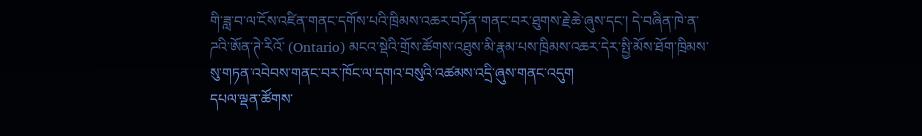གི་ཟླ་བ་ལ་ངོས་འཛིན་གནང་དགོས་པའི་ཁྲིམས་འཆར་བཏོན་གནང་བར་ཐུགས་རྗེ་ཆེ་ཞུས་དང་། དེ་བཞིན་ཁེ་ན་ཌའི་ཨོན་ཊེ་རིའོ་ (Ontario) མངའ་སྡེའི་གྲོས་ཚོགས་འཐུས་མི་རྣམ་པས་ཁྲིམས་འཆར་དེར་སྤྱི་མོས་ཐོག་ཁྲིམས་སུ་གཏན་འབེབས་གནང་བར་ཁོང་ལ་དགའ་བསུའི་འཚམས་འདྲི་ཞུས་གནང་འདུག
དཔལ་ལྡན་ཚོགས་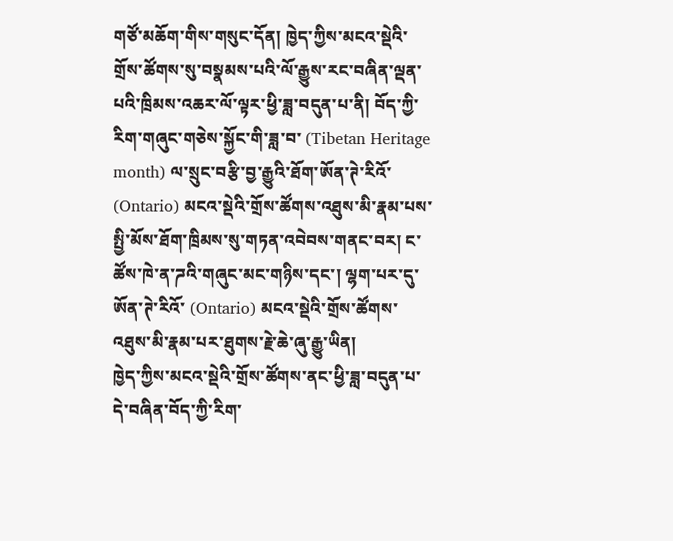གཙོ་མཆོག་གིས་གསུང་དོན། ཁྱེད་ཀྱིས་མངའ་སྡེའི་གྲོས་ཚོགས་སུ་བསྣམས་པའི་ལོ་རྒྱུས་རང་བཞིན་ལྡན་པའི་ཁྲིམས་འཆར་ལོ་ལྟར་ཕྱི་ཟླ་བདུན་པ་ནི། བོད་ཀྱི་རིག་གཞུང་གཅེས་སྐྱོང་གི་ཟླ་བ་ (Tibetan Heritage month) ལ་སྲུང་བརྩི་བྱ་རྒྱུའི་ཐོག་ཨོན་ཊེ་རིའོ་ (Ontario) མངའ་སྡེའི་གྲོས་ཚོགས་འཐུས་མི་རྣམ་པས་སྤྱི་མོས་ཐོག་ཁྲིམས་སུ་གཏན་འབེབས་གནང་བར། ང་ཚོས་ཁེ་ན་ཌའི་གཞུང་མང་གཉིས་དང་། ལྷག་པར་དུ་ཨོན་ཊེ་རིའོ་ (Ontario) མངའ་སྡེའི་གྲོས་ཚོགས་འཐུས་མི་རྣམ་པར་ཐུགས་རྗེ་ཆེ་ཞུ་རྒྱུ་ཡིན།
ཁྱེད་ཀྱིས་མངའ་སྡེའི་གྲོས་ཚོགས་ནང་ཕྱི་ཟླ་བདུན་པ་དེ་བཞིན་བོད་ཀྱི་རིག་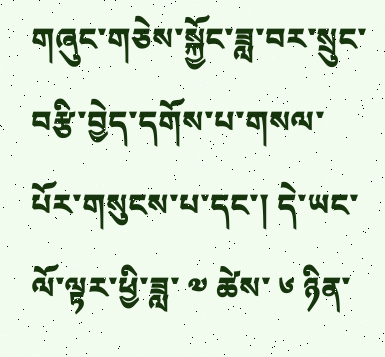གཞུང་གཅེས་སྐྱོང་ཟླ་བར་སྲུང་བརྩི་བྱེད་དགོས་པ་གསལ་པོར་གསུངས་པ་དང་། དེ་ཡང་ལོ་ལྟར་ཕྱི་ཟླ་ ༧ ཚེས་ ༦ ཉིན་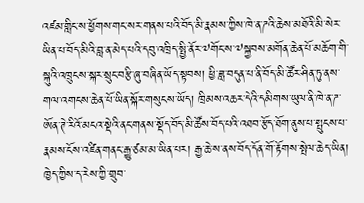འཛམ་གླིང་ས་ཕྱོགས་གང་སར་གནས་པའི་བོད་མི་རྣམས་ཀྱིས་ཁེ་ན་ཌའི་ཆེས་མཐོའི་མི་སེར་ཡིན་པ་བོད་མིའི་བླ་ན་མེད་པའི་དབུ་འཁྲིད་སྤྱི་ནོར་༧གོང་ས་༧སྐྱབས་མགོན་ཆེན་པོ་མཆོག་གི་སྐུའི་འཁྲུངས་སྐར་སྲུང་བརྩི་ཞུ་བཞིན་ཡོད་སྟབས། ཕྱི་ཟླ་བདུན་པ་ནི་བོད་མི་ཚོར་ཤིན་ཏུ་ནས་གལ་འགངས་ཆེན་པོ་ཡིན་སྐོར་གསུངས་ཡོད། ཁྲིམས་འཆར་དེའི་དམིགས་ཡུལ་ནི་ཁེ་ན་ཌ་ཨོན་ཊེ་རིའོ་མངའ་སྡེའི་ནང་གནས་སྡོད་བོད་མི་ཚོས་བོད་པའི་འཐབ་རྩོད་ཐོག་ནུས་པ་སྤུངས་པ་རྣམས་ངོས་འཛིན་གནང་རྒྱུ་ཙམ་མ་ཡིན་པར། རྒྱ་ཆེ་ས་ནས་བོད་དོན་གོ་རྟོགས་སྤེལ་ཆེད་ཡིན། ཁྱེད་ཀྱིས་ད་རེས་ཀྱི་གྲུབ་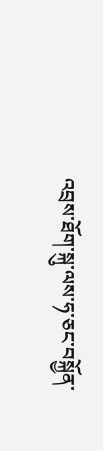འབྲས་ཐོག་སྐུ་ལས་ཧ་ཅང་བསྐྱོན་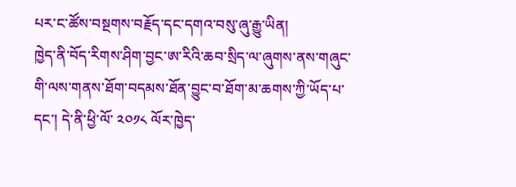པར་ང་ཚོས་བསྔགས་བརྗོད་དང་དགའ་བསུ་ཞུ་རྒྱུ་ཡིན།
ཁྱེད་ནི་བོད་རིགས་ཤིག་བྱང་ཨ་རིའི་ཆབ་སྲིད་ལ་ཞུགས་ནས་གཞུང་གི་ལས་གནས་ཐོག་བདམས་ཐོན་བྱུང་བ་ཐོག་མ་ཆགས་ཀྱི་ཡོད་པ་དང་། དེ་ནི་ཕྱི་ལོ་ ༢༠༡༨ ལོར་ཁྱེད་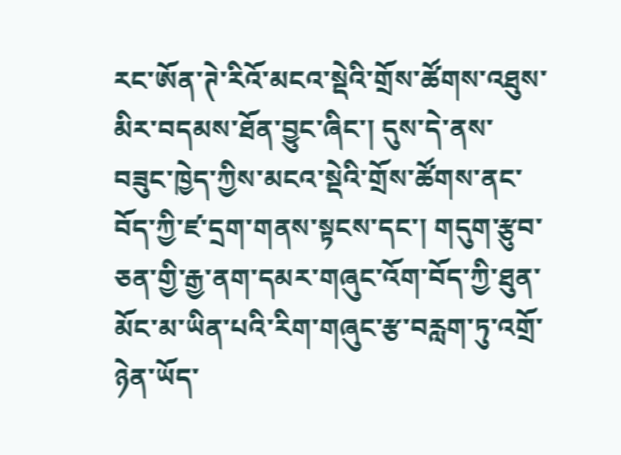རང་ཨོན་ཊེ་རིའོ་མངའ་སྡེའི་གྲོས་ཚོགས་འཐུས་མིར་བདམས་ཐོན་བྱུང་ཞིང་། དུས་དེ་ནས་བཟུང་ཁྱེད་ཀྱིས་མངའ་སྡེའི་གྲོས་ཚོགས་ནང་བོད་ཀྱི་ཛ་དྲག་གནས་སྟངས་དང་། གདུག་རྩུབ་ཅན་གྱི་རྒྱ་ནག་དམར་གཞུང་འོག་བོད་ཀྱི་ཐུན་མོང་མ་ཡིན་པའི་རིག་གཞུང་རྩ་བརླག་ཏུ་འགྲོ་ཉེན་ཡོད་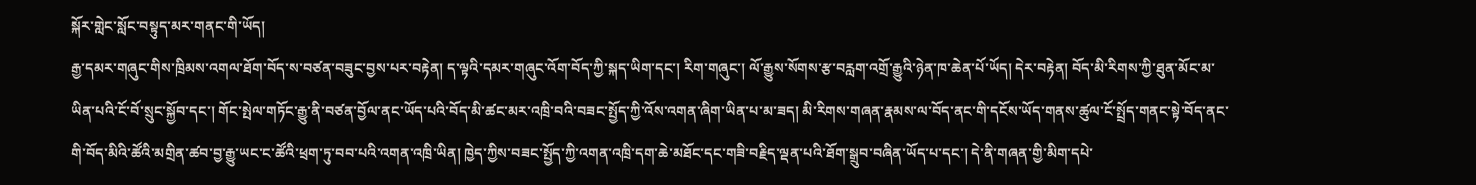སྐོར་གླེང་སློང་བསྟུད་མར་གནང་གི་ཡོད།
རྒྱ་དམར་གཞུང་གིས་ཁྲིམས་འགལ་ཐོག་བོད་ས་བཙན་བཟུང་བྱས་པར་བརྟེན། ད་ལྟའི་དམར་གཞུང་འོག་བོད་ཀྱི་སྐད་ཡིག་དང་། རིག་གཞུང་། ལོ་རྒྱུས་སོགས་རྩ་བརླག་འགྲོ་རྒྱུའི་ཉེན་ཁ་ཆེན་པོ་ཡོད། དེར་བརྟེན། བོད་མི་རིགས་ཀྱི་ཐུན་མོང་མ་ཡིན་པའི་ངོ་བོ་སྲུང་སྐྱོབ་དང་། གོང་སྤེལ་གཏོང་རྒྱུ་ནི་བཙན་བྱོལ་ནང་ཡོད་པའི་བོད་མི་ཚང་མར་འཁྲི་བའི་བཟང་སྤྱོད་ཀྱི་འོས་འགན་ཞིག་ཡིན་པ་མ་ཟད། མི་རིགས་གཞན་རྣམས་ལ་བོད་ནང་གི་དངོས་ཡོད་གནས་ཚུལ་ངོ་སྤྲོད་གནང་སྟེ་བོད་ནང་གི་བོད་མིའི་ཚོའི་མགྲིན་ཚབ་བྱ་རྒྱུ་ཡང་ང་ཚོའི་ཕྲག་ཏུ་བབ་པའི་འགན་འཁྲི་ཡིན། ཁྱེད་ཀྱིས་བཟང་སྤྱོད་ཀྱི་འགན་འཁྲི་དག་ཆེ་མཐོང་དང་གཟི་བརྗིད་ལྡན་པའི་ཐོག་སྒྲུབ་བཞིན་ཡོད་པ་དང་། དེ་ནི་གཞན་གྱི་མིག་དཔེ་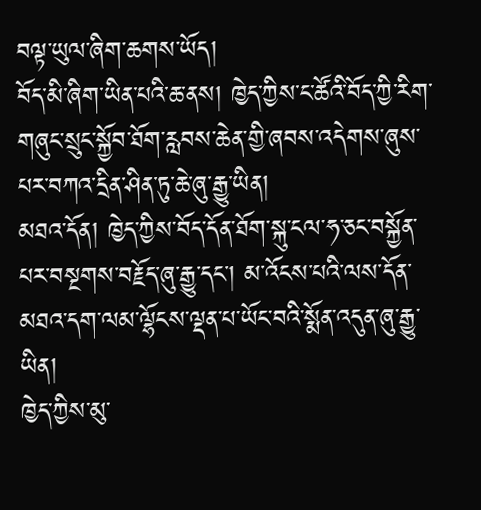བལྟ་ཡུལ་ཞིག་ཆགས་ཡོད།
བོད་མི་ཞིག་ཡིན་པའི་ཆ་ནས། ཁྱེད་ཀྱིས་ང་ཚོའི་བོད་ཀྱི་རིག་གཞུང་སྲུང་སྐྱོབ་ཐོག་རླབས་ཆེན་གྱི་ཞབས་འདེགས་ཞུས་པར་བཀའ་དྲིན་ཤིན་ཏུ་ཆེ་ཞུ་རྒྱུ་ཡིན།
མཐའ་དོན། ཁྱེད་ཀྱིས་བོད་དོན་ཐོག་སྐུ་ངལ་ཧ་ཅང་བསྐྱོན་པར་བསྔགས་བརྗོད་ཞུ་རྒྱུ་དང་། མ་འོངས་པའི་ལས་དོན་མཐའ་དག་ལམ་ལྷོངས་ལྡན་པ་ཡོང་བའི་སྨོན་འདུན་ཞུ་རྒྱུ་ཡིན།
ཁྱེད་ཀྱིས་མུ་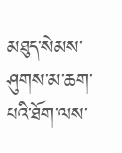མཐུད་སེམས་ཤུགས་མ་ཆག་པའི་ཐོག་ལས་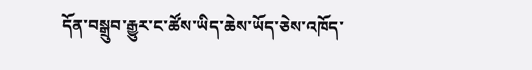དོན་བསྒྲུབ་རྒྱུར་ང་ཚོས་ཡིད་ཆེས་ཡོད་ཅེས་འཁོད་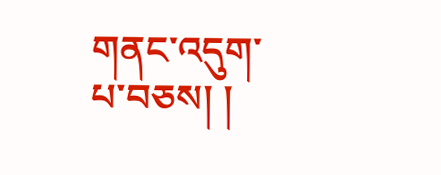གནང་འདུག་པ་བཅས། །